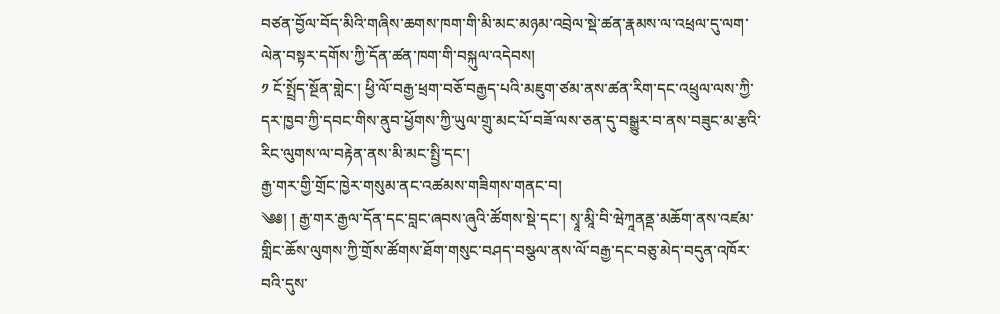བཙན་བྱོལ་བོད་མིའི་གཞིས་ཆགས་ཁག་གི་མི་མང་མཉམ་འབྲེལ་སྡེ་ཚན་རྣམས་ལ་འཕྲལ་དུ་ལག་ལེན་བསྟར་དགོས་ཀྱི་དོན་ཚན་ཁག་གི་བསྐུལ་འདེབས།
༡ ངོ་སྤྲོད་སྔོན་གླེང་། ཕྱི་ལོ་བརྒྱ་ཕྲག་བཅོ་བརྒྱད་པའི་མཇུག་ཙམ་ནས་ཚན་རིག་དང་འཕྲུལ་ལས་ཀྱི་དར་ཁྱབ་ཀྱི་དབང་གིས་ནུབ་ཕྱོགས་ཀྱི་ཡུལ་གྲུ་མང་པོ་བཟོ་ལས་ཅན་དུ་བསྒྱུར་བ་ནས་བཟུང་མ་རྩའི་རིང་ལུགས་ལ་བརྟེན་ནས་མི་མང་སྤྱི་དང་།
རྒྱ་གར་གྱི་གྲོང་ཁྱེར་གསུམ་ནང་འཚམས་གཟིགས་གནང་བ།
༄༅། ། རྒྱ་གར་རྒྱལ་དོན་དང་བླང་ཞབས་ཞུའི་ཚོགས་སྡེ་དང་། སྭཱ་མཱི་བི་ཝེཀཱནནྡ་མཆོག་ནས་འཛམ་གླིང་ཆོས་ལུགས་ཀྱི་གྲོས་ཚོགས་ཐོག་གསུང་བཤད་བསྩལ་ནས་ལོ་བརྒྱ་དང་བཅུ་མེད་བདུན་འཁོར་བའི་དུས་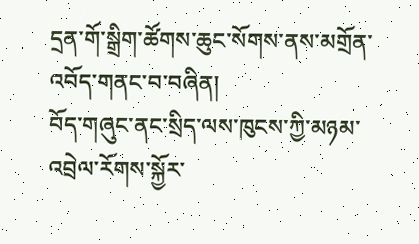དྲན་གོ་སྒྲིག་ཚོགས་ཆུང་སོགས་ནས་མགྲོན་འབོད་གནང་བ་བཞིན།
བོད་གཞུང་ནང་སྲིད་ལས་ཁུངས་ཀྱི་མཉམ་འབྲེལ་རོགས་སྐྱོར་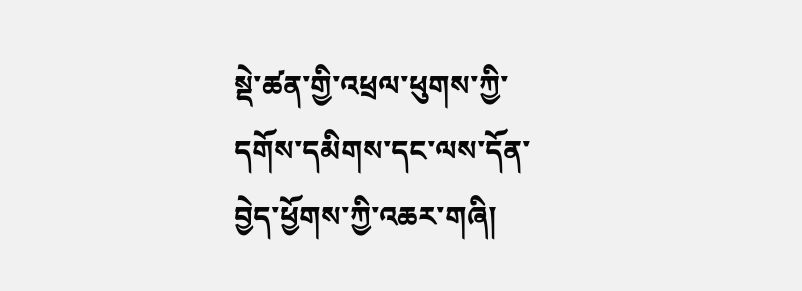སྡེ་ཚན་གྱི་འཕྲལ་ཕུགས་ཀྱི་དགོས་དམིགས་དང་ལས་དོན་བྱེད་ཕྱོགས་ཀྱི་འཆར་གཞི།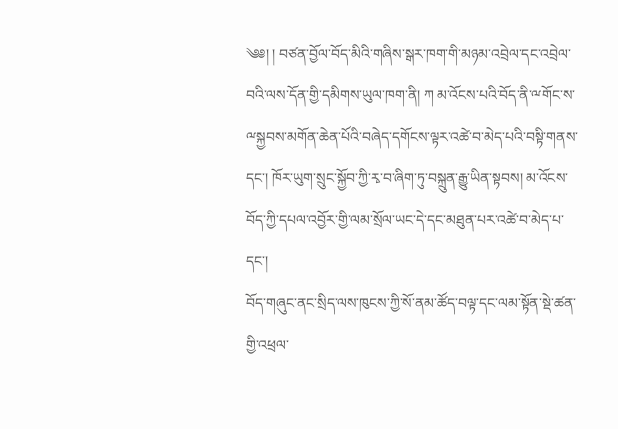༄༅། ། བཙན་བྱོལ་བོད་མིའི་གཞིས་སྒར་ཁག་གི་མཉམ་འབྲེལ་དང་འབྲེལ་བའི་ལས་དོན་གྱི་དམིགས་ཡུལ་ཁག་ནི། ཀ མ་འོངས་པའི་བོད་ནི་ྋགོང་ས་ྋསྐྱབས་མགོན་ཆེན་པོའི་བཞེད་དགོངས་ལྟར་འཚེ་བ་མེད་པའི་བསྟི་གནས་དང་། ཁོར་ཡུག་སྲུང་སྐྱོབ་ཀྱི་རྭ་བ་ཞིག་ཏུ་བསྐྲུན་རྒྱུ་ཡིན་སྟབས། མ་འོངས་བོད་ཀྱི་དཔལ་འབྱོར་གྱི་ལམ་སྲོལ་ཡང་དེ་དང་མཐུན་པར་འཚེ་བ་མེད་པ་དང་།
བོད་གཞུང་ནང་སྲིད་ལས་ཁུངས་ཀྱི་སོ་ནམ་ཚོད་བལྟ་དང་ལམ་སྟོན་སྡེ་ཚན་གྱི་འཕྲལ་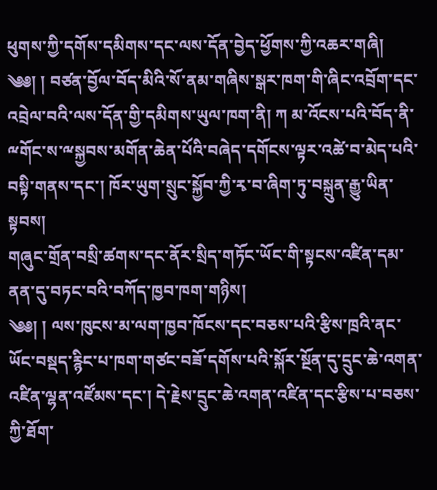ཕུགས་ཀྱི་དགོས་དམིགས་དང་ལས་དོན་བྱེད་ཕྱོགས་ཀྱི་འཆར་གཞི།
༄༅། ། བཙན་བྱོལ་བོད་མིའི་སོ་ནམ་གཞིས་སྒར་ཁག་གི་ཞིང་འབྲོག་དང་འབྲེལ་བའི་ལས་དོན་གྱི་དམིགས་ཡུལ་ཁག་ནི། ཀ མ་འོངས་པའི་བོད་ནི་ྋགོང་ས་ྋསྐྱབས་མགོན་ཆེན་པོའི་བཞེད་དགོངས་ལྟར་འཚེ་བ་མེད་པའི་བསྟི་གནས་དང་། ཁོར་ཡུག་སྲུང་སྐྱོབ་ཀྱི་རྭ་བ་ཞིག་ཏུ་བསྐྲུན་རྒྱུ་ཡིན་སྟབས།
གཞུང་གྲོན་བསྲི་ཚགས་དང་ནོར་སྲིད་གཏོང་ཡོང་གི་སྟངས་འཛིན་དམ་ནན་དུ་བཏང་བའི་བཀོད་ཁྱབ་ཁག་གཉིས།
༄༅། ། ལས་ཁུངས་མ་ལག་ཁྱབ་ཁོངས་དང་བཅས་པའི་རྩིས་ཁྲའི་ནང་ཡོང་བསྡད་རྙིང་པ་ཁག་གཙང་བཟོ་དགོས་པའི་སྐོར་སྔོན་དུ་དྲུང་ཆེ་འགན་འཛིན་ལྷན་འཛོམས་དང་། དེ་རྗེས་དྲུང་ཆེ་འགན་འཛིན་དང་རྩིས་པ་བཅས་ཀྱི་ཐོག་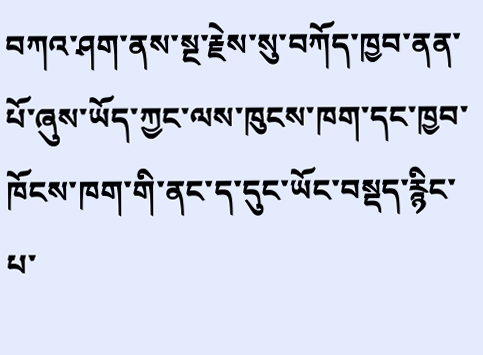བཀའ་ཤག་ནས་སྔ་རྗེས་སུ་བཀོད་ཁྱབ་ནན་པོ་ཞུས་ཡོད་ཀྱང་ལས་ཁུངས་ཁག་དང་ཁྱབ་ཁོངས་ཁག་གི་ནང་ད་དུང་ཡོང་བསྡད་རྙིང་པ་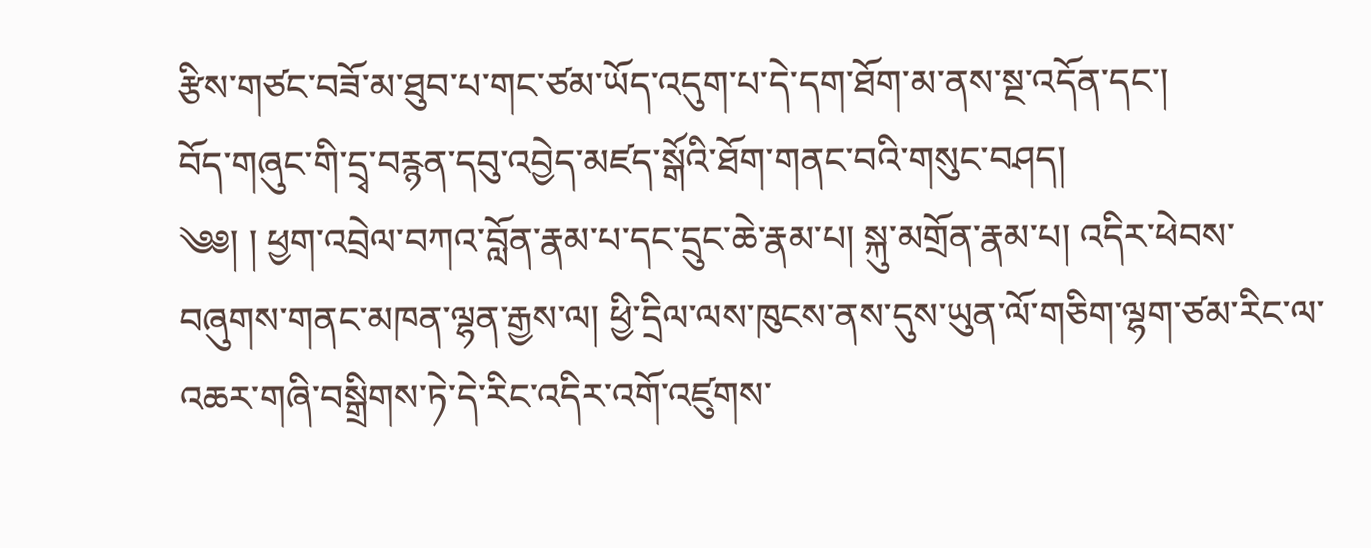རྩིས་གཙང་བཟོ་མ་ཐུབ་པ་གང་ཙམ་ཡོད་འདུག་པ་དེ་དག་ཐོག་མ་ནས་སྔ་འདོན་དང་།
བོད་གཞུང་གི་དྲྭ་བརྙན་དབུ་འབྱེད་མཛད་སྒོའི་ཐོག་གནང་བའི་གསུང་བཤད།
༄༅། ། ཕྱག་འབྲེལ་བཀའ་བློན་རྣམ་པ་དང་དྲུང་ཆེ་རྣམ་པ། སྐུ་མགྲོན་རྣམ་པ། འདིར་ཕེབས་བཞུགས་གནང་མཁན་ལྷན་རྒྱས་ལ། ཕྱི་དྲིལ་ལས་ཁུངས་ནས་དུས་ཡུན་ལོ་གཅིག་ལྷག་ཙམ་རིང་ལ་འཆར་གཞི་བསྒྲིགས་ཏེ་དེ་རིང་འདིར་འགོ་འཛུགས་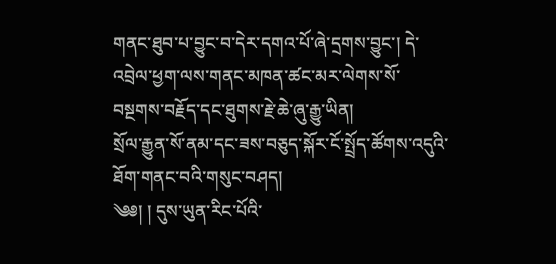གནང་ཐུབ་པ་བྱུང་བ་དེར་དགའ་པོ་ཞེ་དྲགས་བྱུང་། དེ་འབྲེལ་ཕྱག་ལས་གནང་མཁན་ཚང་མར་ལེགས་སོ་བསྔགས་བརྗོད་དང་ཐུགས་རྗེ་ཆེ་ཞུ་རྒྱུ་ཡིན།
སྲོལ་རྒྱུན་སོ་ནམ་དང་ཟས་བཅུད་སྐོར་ངོ་སྤྲོད་ཚོགས་འདུའི་ཐོག་གནང་བའི་གསུང་བཤད།
༄༅། ། དུས་ཡུན་རིང་པོའི་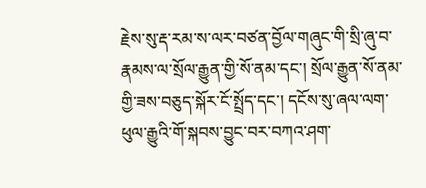རྗེས་སུ་རྡ་རམ་ས་ལར་བཙན་བྱོལ་གཞུང་གི་སྲི་ཞུ་བ་རྣམས་ལ་སྲོལ་རྒྱུན་གྱི་སོ་ནམ་དང་། སྲོལ་རྒྱུན་སོ་ནམ་གྱི་ཟས་བཅུད་སྐོར་ངོ་སྤྲོད་དང་། དངོས་སུ་ཞལ་ལག་ཕུལ་རྒྱུའི་གོ་སྐབས་བྱུང་བར་བཀའ་ཤག་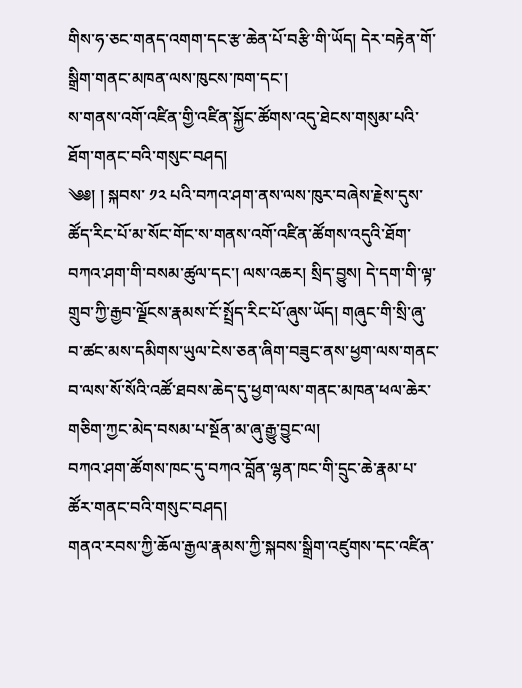གིས་ཧ་ཅང་གནད་འགག་དང་རྩ་ཆེན་པོ་བརྩི་གི་ཡོད། དེར་བརྟེན་གོ་སྒྲིག་གནང་མཁན་ལས་ཁུངས་ཁག་དང་།
ས་གནས་འགོ་འཛིན་གྱི་འཛིན་སྐྱོང་ཚོགས་འདུ་ཐེངས་གསུམ་པའི་ཐོག་གནང་བའི་གསུང་བཤད།
༄༅། ། སྐབས་ ༡༢ པའི་བཀའ་ཤག་ནས་ལས་ཁུར་བཞེས་རྗེས་དུས་ཚོད་རིང་པོ་མ་སོང་གོང་ས་གནས་འགོ་འཛིན་ཚོགས་འདུའི་ཐོག་བཀའ་ཤག་གི་བསམ་ཚུལ་དང་། ལས་འཆར། སྲིད་བྱུས། དེ་དག་གི་ལྟ་གྲུབ་ཀྱི་རྒྱབ་ལྗོངས་རྣམས་ངོ་སྤྲོད་རིང་པོ་ཞུས་ཡོད། གཞུང་གི་སྲི་ཞུ་བ་ཚང་མས་དམིགས་ཡུལ་ངེས་ཅན་ཞིག་བཟུང་ནས་ཕྱག་ལས་གནང་བ་ལས་སོ་སོའི་འཚོ་ཐབས་ཆེད་དུ་ཕྱག་ལས་གནང་མཁན་ཕལ་ཆེར་གཅིག་ཀྱང་མེད་བསམ་པ་སྔོན་མ་ཞུ་རྒྱུ་བྱུང་ལ།
བཀའ་ཤག་ཚོགས་ཁང་དུ་བཀའ་བློན་ལྷན་ཁང་གི་དྲུང་ཆེ་རྣམ་པ་ཚོར་གནང་བའི་གསུང་བཤད།
གནའ་རབས་ཀྱི་ཆོལ་རྒྱལ་རྣམས་ཀྱི་སྐབས་སྒྲིག་འཛུགས་དང་འཛིན་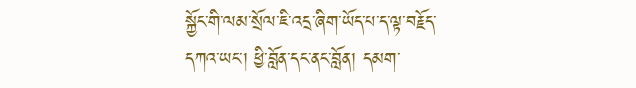སྐྱོང་གི་ལམ་སྲོལ་ཇི་འདྲ་ཞིག་ཡོད་པ་ད་ལྟ་བརྗོད་དཀའ་ཡང་། ཕྱི་བློན་དང་ནང་བློན། དམག་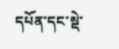དཔོན་དང་སྡེ་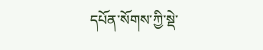དཔོན་སོགས་ཀྱི་སྡེ་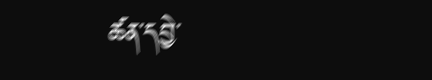ཚན་དབྱེ་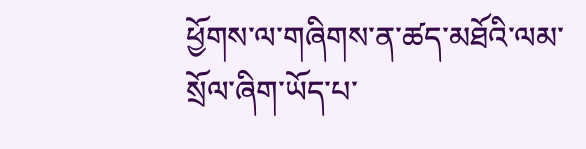ཕྱོགས་ལ་གཞིགས་ན་ཚད་མཐོའི་ལམ་སྲོལ་ཞིག་ཡོད་པ་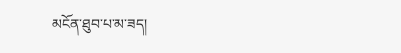མངོན་ཐུབ་པ་མ་ཟད།